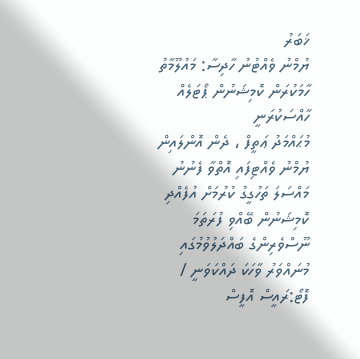ޚަބަރު
ޔުމްނު ވެއްޓުނު ހާދިސާ: މައުލޫމާތު ހާމަކުރަން ކޮމިޝަނުން ޕޯޓަލެއް ހާއްސަކުރަނީ
މުޙައްމަދު ޢަތީފް ، ދެން އޮންލައިން
ޔުމްނު ވެއްޓިފައި އޮތްވާ ފެނުނު މައްސަލަ ތަހުގީގު ކުރުމަށް އުފެއްދި ކޮމިޝަނުން ބޭއްވި ފުރަތަމަ ނޫސްވެރިންގެ ބައްދަލުވުމުގައި މުނައްވަރު ވާހަކަ ދައްކަވަނީ / ފޮޓޯ:ރައީސް އޮފީސް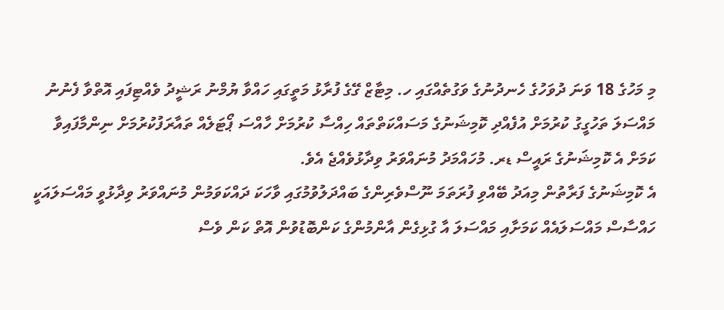މި މަހުގެ 18 ވަނަ ދުވަހުގެ ހެނދުނުގެ ވަގުތެއްގައި ހ. މިޓާޒް ގޭގެ ފުރާޅު މަތީގައި ހައްވާ ޔުމްނު ރަޝީދު ވެއްޓިފައި އޮތްވާ ފެނުނު މައްސަލަ ތަހުގީގު ކުރުމަށް އުފެއްދި ކޮމިޝަނުގެ މަސައްކަތްތައް ހިއްސާ ކުރުމަށް ހާއްސަ ޕޯޓަލެއް ތައާރަފުކުރުމަށް ނިންމާފައިވާ ކަމަށް އެ ކޮމިޝަނުގެ ރައީސް ޑރ. މުހައްމަދު މުނައްވަރު ވިދާޅުވެއްޖެ އެވެ.
އެ ކޮމިޝަނުގެ ފަރާތުން މިއަދު ބޭއްވި ފުރަތަމަ ނޫސްވެރިންގެ ބައްދަލުވުމުގައި ވާހަކަ ދައްކަވަމުން މުނައްވަރު ވިދާޅުވީ މައްސަލައަކީ ހައްސާސް މައްސަލައެއް ކަމަށާއި މައްސަލަ އާ ގުޅިގެން އާންމުންގެ ކަންބޮޑުވުން އޮތް ކަން ވެސް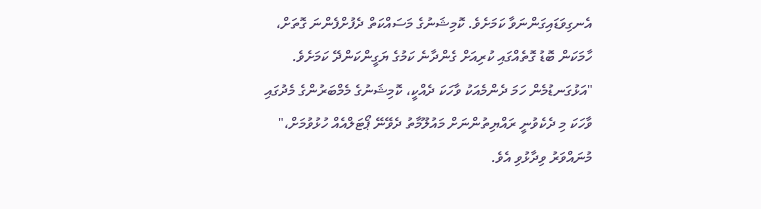އެނގިވަޑައިގަންނަވާ ކަމަށެވެ. ކޮމިޝަނުގެ މަސައްކަތް ދެފުށްފެންނަ ގޮތަށް، ހާމަކަން ބޮޑު ގޮތެއްގައި ކުރިއަށް ގެންދާނެ ކަމުގެ ޔަގީންކަންދޭ ކަމަށެވެ.
"އަޅުގަނޑުމެން ހަމަ ދެންމެއަކު ވާހަކަ ދެއްކީ، ކޮމިޝަނުގެ މެމްބަރުންގެ މެދުގައި ވާހަކަ މި ދެކެވުނީ ރައްޔިތުންނަށް މައުލޫމާތު ދެވޭނޭ ޕޯޓަލްއެއް ހުޅުވުމަށް،" މުނައްވަރު ވިދާޅުވި އެވެ.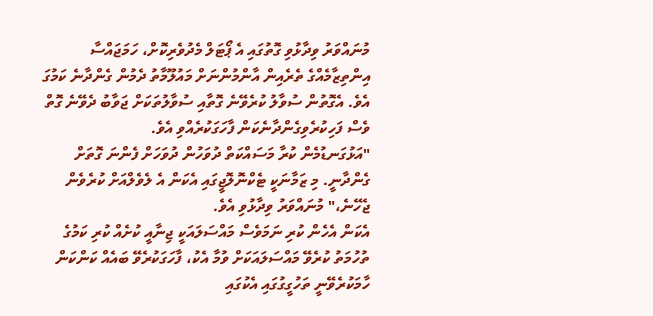މުނައްވަރު ވިދާޅުވި ގޮތުގައި އެ ޕޯޓަލް މެދުވެރިކޮށް، ހަމަޖައްސާ އިންތިޒާމެއްގެ ތެރެއިން އާންމުންނަށް މައުލޫމާތު ދެމުން ގެންދާނެ ކަމުގަ އެވެ. އެގޮތުން ސުވާލު ކުރެވޭނެ ގޮތާއި ސުވާލުތަކަށް ޖަވާބު ދެވޭނެ ގޮތް ވެސް ފަހިކުރެވިގެންދާނެކަން ފާހަގަކުރެއްވި އެވެ.
"އަޅުގަނޑުމެން ކުރާ މަސައްކަތް ދުވަހުން ދުވަހަށް ފެންނަ ގޮތަށް ގެންދާނީ. މި ޒަމާނަކީ ޓެކްނޮލޮޖީގައި އެކަން އެ ލެވެލްއަށް ކުރެވެން ޖެހޭނެ،" މުނައްވަރު ވިދާޅުވި އެވެ.
އެކަން އެހެން ކުރި ނަމަވެސް މައްސަލައަކީ ޖިނާއީ ކުށެއް ކުރި ކަމުގެ ތުހުމަތު ކުރެވޭ މައްސަލައަކަށް ވުމާ އެކު، ފާހަގަކުރެވޭ ބައެއް ކަންކަން ހާމަކުރެވޭނީ ތަހުގީގުގައި އެކުގައި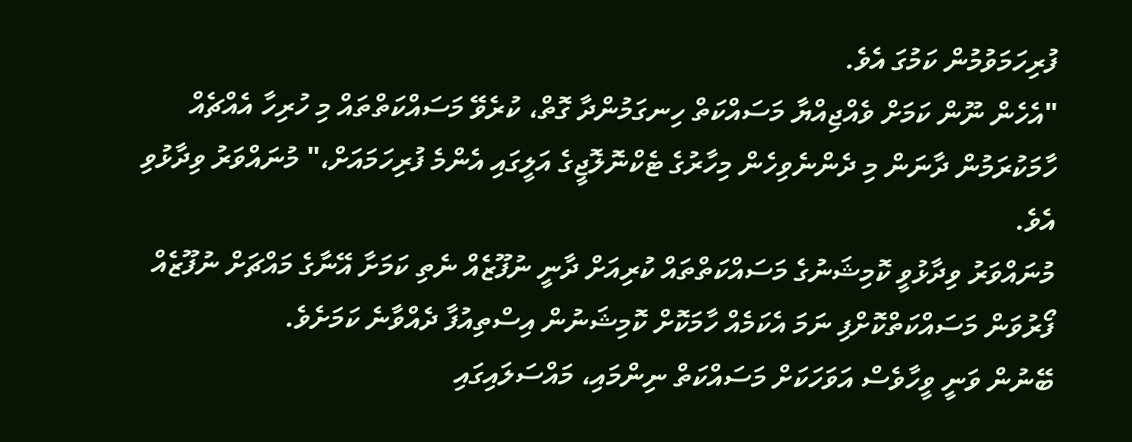ފުރިހަމަވުމުން ކަމުގަ އެވެ.
"އެހެން ނޫން ކަމަށް ވެއްޖިއްޔާ މަސައްކަތް ހިނގަމުންދާ ގޮތް، ކުރެވޭ މަސައްކަތްތައް މި ހުރިހާ އެއްޗެއް ހާމަކުރަމުން ދާނަން މި ދެންނެވިހެން މިހާރުގެ ޓެކްނޮލޮޖީގެ އަލީގައި އެންމެ ފުރިހަމައަށް،" މުނައްވަރު ވިދާޅުވި އެވެ.
މުނައްވަރު ވިދާޅުވީ ކޮމިޝަނުގެ މަސައްކަތްތައް ކުރިއަށް ދާނީ ނުފޫޒެއް ނެތި ކަމަށާ އޭނާގެ މައްޗަށް ނުފޫޒެއް ފޯރުވަން މަސައްކަތްކޮށްފި ނަމަ އެކަމެއް ހާމަކޮށް ކޮމިޝަނުން އިސްތިއުފާ ދެއްވާނެ ކަމަށެވެ.
ބޭނުން ވަނީ ވީހާވެސް އަވަހަކަށް މަސައްކަތް ނިންމައި، މައްސަލައިގައި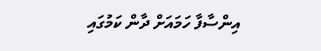އިންސާފާ ހަމައަށް ދާން ކަމުގައި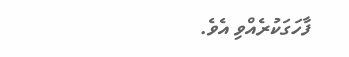ފާހަގަކުރެއްވި އެވެ.